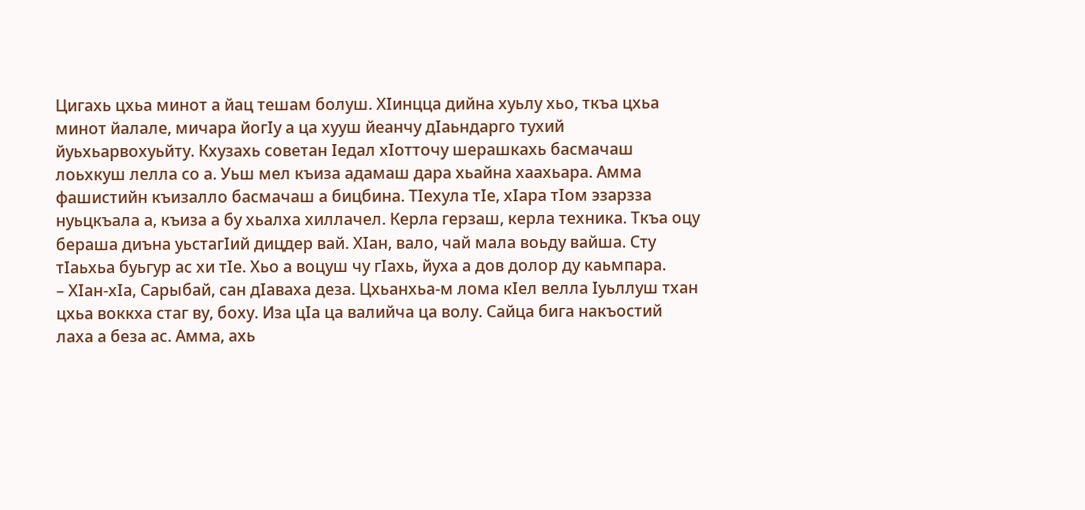Цигахь цхьа минот а йац тешам болуш. Хӏинцца дийна хуьлу хьо, ткъа цхьа минот йалале, мичара йогӏу а ца хууш йеанчу дӏаьндарго тухий йуьхьарвохуьйту. Кхузахь советан ӏедал хӏотточу шерашкахь басмачаш лоьхкуш лелла со а. Уьш мел къиза адамаш дара хьайна хаахьара. Амма фашистийн къизалло басмачаш а бицбина. Тӏехула тӏе, хӏара тӏом эзарзза нуьцкъала а, къиза а бу хьалха хиллачел. Керла герзаш, керла техника. Ткъа оцу бераша диъна уьстагӏий дицдер вай. Хӏан, вало, чай мала воьду вайша. Сту тӏаьхьа буьгур ас хи тӏе. Хьо а воцуш чу гӏахь, йуха а дов долор ду каьмпара.
– Хӏан-хӏа, Сарыбай, сан дӏаваха деза. Цхьанхьа-м лома кӏел велла ӏуьллуш тхан цхьа воккха стаг ву, боху. Иза цӏа ца валийча ца волу. Сайца бига накъостий лаха а беза ас. Амма, ахь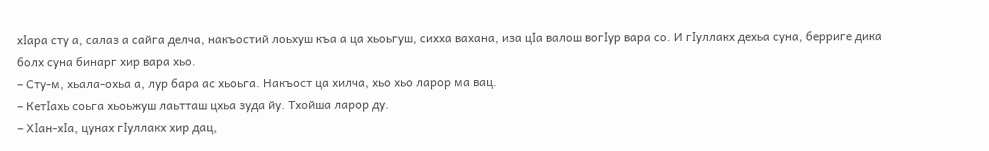хӏара сту а, салаз а сайга делча, накъостий лоьхуш къа а ца хьоьгуш, сихха вахана, иза цӏа валош вогӏур вара со. И гӏуллакх дехьа суна, берриге дика болх суна бинарг хир вара хьо.
– Сту-м, хьала-охьа а, лур бара ас хьоьга. Накъост ца хилча, хьо хьо ларор ма вац.
– Кетӏахь соьга хьоьжуш лаьтташ цхьа зуда йу. Тхойша ларор ду.
– Хӏан-хӏа, цунах гӏуллакх хир дац,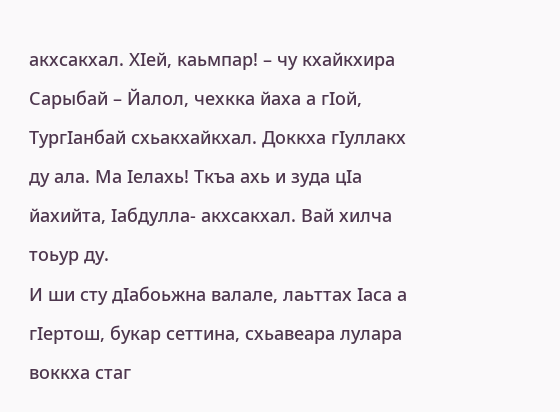акхсакхал. Хӏей, каьмпар! – чу кхайкхира Сарыбай – Йалол, чехкка йаха а гӏой, Тургӏанбай схьакхайкхал. Доккха гӏуллакх ду ала. Ма ӏелахь! Ткъа ахь и зуда цӏа йахийта, ӏабдулла- акхсакхал. Вай хилча тоьур ду.
И ши сту дӏабоьжна валале, лаьттах ӏаса а гӏертош, букар сеттина, схьавеара лулара воккха стаг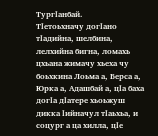Тургӏанбай.
Тӏетоьхначу догӏано тӏадийна, шелбина, лелхийна бигна, ломахь цхьана жимачу хьеха чу боьхкина Лоьма а, Берса а, Юрка а, Адашбай а, цӏа баха догӏа дӏатере хьоьжуш дикка ӏийначул тӏаьхьа, и соцург а ца хилла, цӏе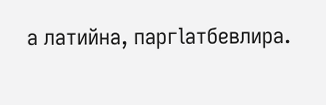а латийна, паргӏатбевлира.